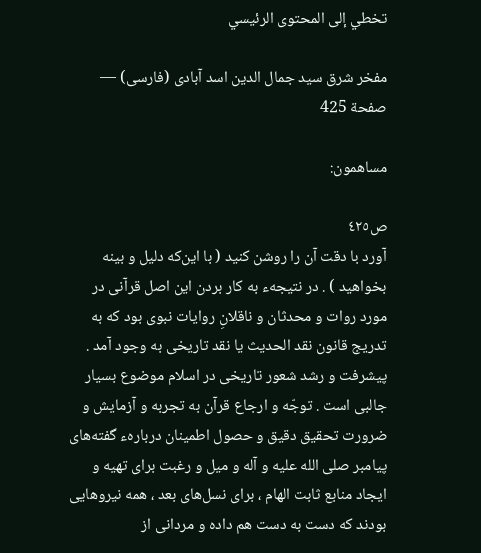تخطي إلى المحتوى الرئيسي

مفخر شرق سيد جمال الدين اسد آبادى (فارسى) — صفحة 425

مساهمون:

ص٤٢٥
آورد با دقت آن را روشن كنيد ( با اين‌كه دليل و بينه بخواهيد ) . در نتيجهء به كار بردن اين اصل قرآنى در مورد روات و محدثان و ناقلانِ روايات نبوى بود كه به تدريج قانون نقد الحديث يا نقد تاريخى به وجود آمد . پيشرفت و رشد شعور تاريخى در اسلام موضوع بسيار جالبى است . توجّه و ارجاع قرآن به تجربه و آزمايش و ضرورت تحقيق دقيق و حصول اطمينان دربارهء گفته‌هاى پيامبر صلى الله عليه و آله و ميل و رغبت براى تهيه و ايجاد منابع ثابت الهام ، براى نسل‌هاى بعد ، همه نيروهايى بودند كه دست به دست هم داده و مردانى از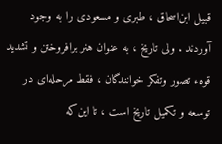قبيل ابن‌اسحاق ، طبرى و مسعودى را به وجود آوردند . ولى تاريخ ، به عنوان هنر برافروختن و تشديد قوهء تصور وتفكر خوانندگان ، فقط مرحله‌اى در توسعه و تكميل تاريخ است ، تا اين‌كه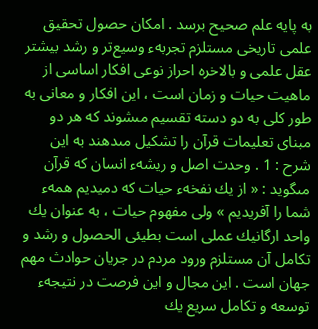به پايه علم صحيح برسد . امكان حصول تحقيق علمى تاريخى مستلزم تجربهء وسيع‌تر و رشد بيشتر عقل علمى و بالاخره احراز نوعى افكار اساسى از ماهيت حيات و زمان است ، اين افكار و معانى به طور كلى به دو دسته تقسيم مىشوند كه هر دو مبناى تعليمات قرآن را تشكيل مىدهند به اين شرح : 1 . وحدت اصل و ريشهء انسان كه قرآن مىگويد : « از يك نفخهء حيات كه دميديم همهء شما را آفريديم » ولى مفهوم حيات ، به عنوان يك واحد ارگانيك عملى است بطيئى الحصول و رشد و تكامل آن مستلزم ورود مردم در جريان حوادث مهم جهان است . اين مجال و اين فرصت در نتيجهء توسعه و تكامل سريع يك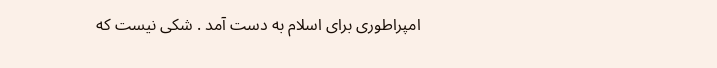امپراطورى براى اسلام به دست آمد . شكى نيست كه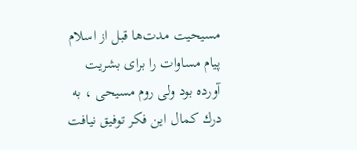مسيحيت مدت‌ها قبل از اسلام پيام مساوات را براى بشريت آورده بود ولى روم مسيحى ، به درك كمال اين فكر توفيق نيافت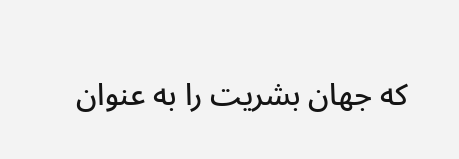كه جهان بشريت را به عنوان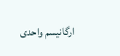ارگانيسم واحدى